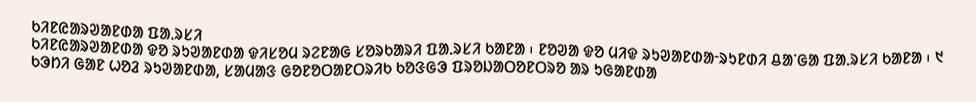ᱠᱤᱱᱭᱟᱨᱣᱟᱱᱰᱟ ᱯᱟᱹᱨᱥᱤ
ᱠᱤᱱᱭᱟᱨᱣᱟᱱᱰᱟ ᱫᱚ ᱨᱩᱣᱟᱱᱰᱟ ᱫᱤᱥᱚᱢ ᱨᱮᱱᱟᱜ ᱥᱚᱨᱠᱟᱨᱤ ᱯᱟᱹᱨᱥᱤ ᱠᱟᱱᱟ ᱾ ᱱᱚᱣᱟ ᱫᱚ ᱢᱤᱫ ᱨᱩᱣᱟᱱᱰᱟᱼᱨᱩᱱᱰᱤ ᱪᱟᱸᱜᱟ ᱯᱟᱹᱨᱥᱤ ᱠᱟᱱᱟ ᱾ ᱑ ᱠᱳᱴᱤ ᱜᱟᱱ ᱦᱚᱲ ᱨᱩᱣᱟᱱᱰᱟ, ᱥᱟᱢᱟᱝ ᱜᱚᱱᱚᱛᱟᱱᱛᱨᱤᱠ ᱠᱚᱝᱜᱳ ᱯᱨᱚᱡᱟᱛᱚᱱᱛᱨᱚ ᱟᱨ ᱩᱜᱟᱱᱰᱟ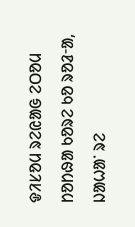ᱫᱤᱥᱚᱢ ᱨᱮᱭᱟᱜ ᱮᱛᱚᱢ ᱴᱚᱴᱷᱟ ᱠᱚᱨᱮ ᱠᱚ ᱨᱚᱲᱼᱟ, ᱡᱟᱦᱟᱸ ᱨᱮ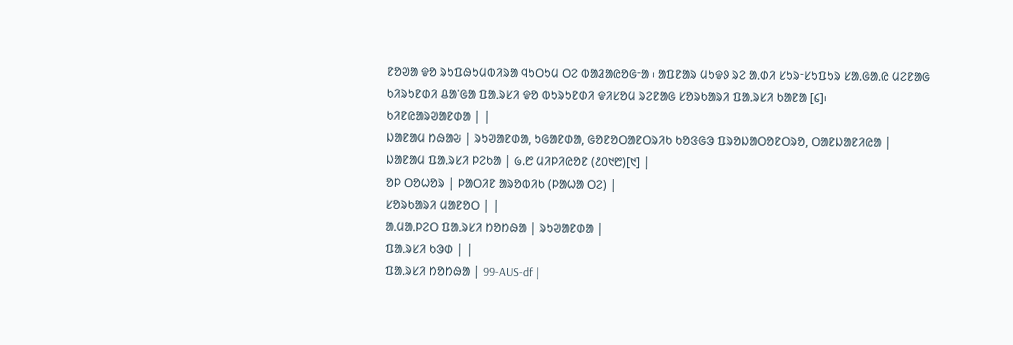ᱱᱚᱣᱟ ᱫᱚ ᱨᱩᱯᱷᱩᱢᱵᱤᱨᱟ ᱧᱩᱛᱩᱢ ᱛᱮ ᱵᱟᱲᱟᱭᱚᱜᱼᱟ ᱾ ᱟᱯᱱᱟᱨ ᱢᱩᱫᱽ ᱨᱮ ᱟᱹᱰᱤ ᱥᱩᱨᱼᱥᱩᱯᱩᱨ ᱥᱟᱹᱜᱟᱹᱭ ᱢᱮᱱᱟᱜ ᱠᱤᱨᱩᱱᱰᱤ ᱪᱟᱸᱜᱟ ᱯᱟᱹᱨᱥᱤ ᱫᱚ ᱵᱩᱨᱩᱱᱰᱤ ᱫᱤᱥᱚᱢ ᱨᱮᱱᱟᱜ ᱥᱚᱨᱠᱟᱨᱤ ᱯᱟᱹᱨᱥᱤ ᱠᱟᱱᱟ [᱔]᱾
ᱠᱤᱱᱭᱟᱨᱣᱟᱱᱰᱟ | |
ᱡᱟᱱᱟᱢ ᱴᱷᱟᱶ | ᱨᱩᱣᱟᱱᱰᱟ, ᱩᱜᱟᱱᱰᱟ, ᱜᱚᱱᱚᱛᱟᱱᱛᱨᱤᱠ ᱠᱚᱝᱜᱳ ᱯᱨᱚᱡᱟᱛᱚᱱᱛᱨᱚ, ᱛᱟᱱᱡᱟᱱᱤᱭᱟ |
ᱡᱟᱱᱟᱢ ᱯᱟᱹᱨᱥᱤ ᱞᱮᱠᱟ | ᱙.᱘ ᱢᱤᱞᱤᱭᱚᱱ (᱒᱐᱑᱘)[᱑] |
ᱚᱞ ᱛᱚᱦᱚᱨ | ᱞᱟᱛᱤᱱ ᱟᱨᱚᱵᱤᱠ (ᱞᱟᱦᱟ ᱛᱮ) |
ᱥᱚᱨᱠᱟᱨᱤ ᱢᱟᱱᱚᱛ | |
ᱟᱹᱢᱟᱹᱞᱮᱛ ᱯᱟᱹᱨᱥᱤ ᱴᱚᱴᱷᱟ | ᱨᱩᱣᱟᱱᱰᱟ |
ᱯᱟᱹᱨᱥᱤ ᱠᱳᱰ | |
ᱯᱟᱹᱨᱥᱤ ᱴᱚᱴᱷᱟ | 99-AUS-df |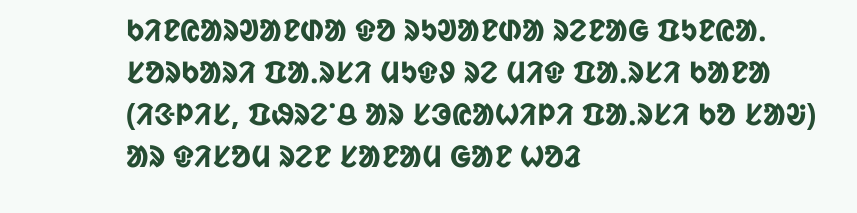ᱠᱤᱱᱭᱟᱨᱣᱟᱱᱰᱟ ᱫᱚ ᱨᱩᱣᱟᱱᱰᱟ ᱨᱮᱱᱟᱜ ᱯᱩᱱᱭᱟᱹ ᱥᱚᱨᱠᱟᱨᱤ ᱯᱟᱹᱨᱥᱤ ᱢᱩᱫᱽ ᱨᱮ ᱢᱤᱫ ᱯᱟᱹᱨᱥᱤ ᱠᱟᱱᱟ (ᱤᱝᱞᱤᱥ, ᱯᱷᱨᱮᱸᱪ ᱟᱨ ᱥᱳᱭᱟᱦᱤᱞᱤ ᱯᱟᱹᱨᱥᱤ ᱠᱚ ᱥᱟᱶ) ᱟᱨ ᱫᱤᱥᱚᱢ ᱨᱮᱱ ᱥᱟᱱᱟᱢ ᱜᱟᱱ ᱦᱚᱲ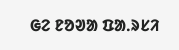ᱜᱮ ᱱᱚᱣᱟ ᱯᱟᱹᱨᱥᱤ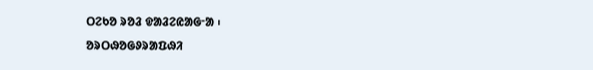ᱛᱮᱠᱚ ᱨᱚᱲ ᱫᱟᱲᱮᱭᱟᱜᱼᱟ ᱾
ᱚᱨᱛᱷᱚᱜᱽᱨᱟᱯᱷᱤ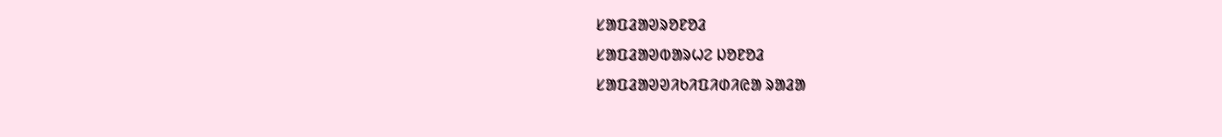ᱥᱟᱯᱲᱟᱣᱨᱚᱱᱚᱲ
ᱥᱟᱯᱲᱟᱣᱵᱟᱨᱦᱮ ᱡᱚᱱᱚᱲ
ᱥᱟᱯᱲᱟᱣᱣᱤᱠᱤᱯᱤᱰᱤᱭᱟ ᱨᱟᱲᱟ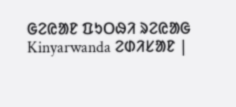ᱜᱮᱭᱟᱱ ᱯᱩᱛᱷᱤ ᱨᱮᱭᱟᱜ Kinyarwanda ᱮᱰᱤᱥᱟᱱ |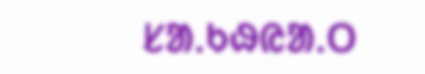ᱥᱟᱹᱠᱷᱭᱟᱹᱛ